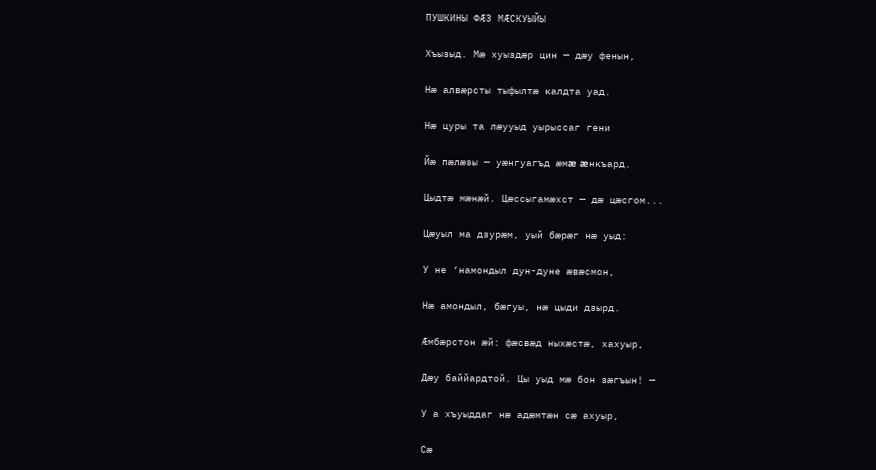ПУШКИНЫ ФÆЗ МÆСКУЫЙЫ

Хъызыд. Мæ хуыздæр цин — дæу фенын,

Нæ алвæрсты тыфылтæ калдта уад.

Нæ цуры та лæууыд уырыссаг гени

Йæ пæлæзы — уæнгуагъд æмæ æнкъард.

Цыдтæ мæнæй. Цæссыгамæхст — дæ цæсгом...

Цæуыл ма дзурæм, уый бæрæг нæ уыд:

У не ‘намондыл дун-дуне æвæсмон,

Нæ амондыл, бæгуы, нæ цыди дзырд.

Æмбæрстон æй: фæсвæд ныхæстæ, хахуыр,

Дæу баййардтой. Цы уыд мæ бон зæгъын! —

У а хъуыддаг нæ адæмтæн сæ ахуыр,

Сæ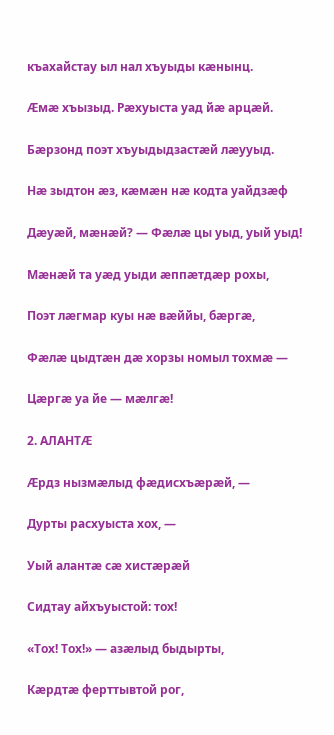къахайстау ыл нал хъуыды кæнынц.

Æмæ хъызыд. Рæхуыста уад йæ арцæй.

Бæрзонд поэт хъуыдыдзастæй лæууыд.

Нæ зыдтон æз, кæмæн нæ кодта уайдзæф

Дæуæй, мæнæй? — Фæлæ цы уыд, уый уыд!

Мæнæй та уæд уыди æппæтдæр рохы,

Поэт лæгмар куы нæ вæййы, бæргæ,

Фæлæ цыдтæн дæ хорзы номыл тохмæ —

Цæргæ уа йе — мæлгæ!

2. АЛАНТÆ

Æрдз нызмæлыд фæдисхъæрæй, —

Дурты расхуыста хох, —

Уый алантæ сæ хистæрæй

Сидтау айхъуыстой: тох!

«Тох! Тох!» — азæлыд быдырты,

Кæрдтæ ферттывтой рог,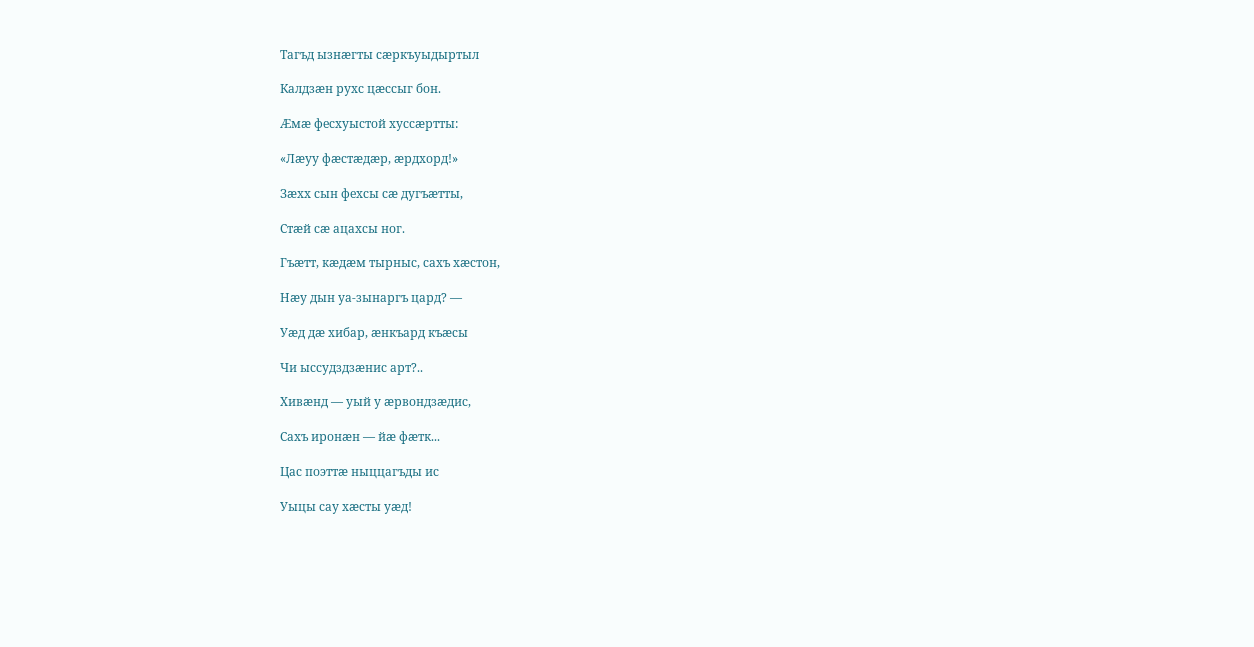Тагъд ызнæгты сæркъуыдыртыл

Калдзæн рухс цæссыг бон.

Æмæ фесхуыстой хуссæртты:

«Лæуу фæстæдæр, æрдхорд!»

Зæхх сын фехсы сæ дугъæтты,

Стæй сæ ацахсы ног.

Гъæтт, кæдæм тырныс, сахъ хæстон,

Нæу дын уа-зынаргъ цард? —

Уæд дæ хибар, æнкъард къæсы

Чи ыссудздзæнис арт?..

Хивæнд — уый у æрвондзæдис,

Сахъ иронæн — йæ фæтк...

Цас поэттæ ныццагъды ис

Уыцы сау хæсты уæд!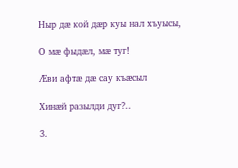Ныр дæ кой дæр куы нал хъуысы,

О мæ фыдæл, мæ туг!

Æви афтæ дæ сау къæсыл

Хинæй разылди дуг?..

3.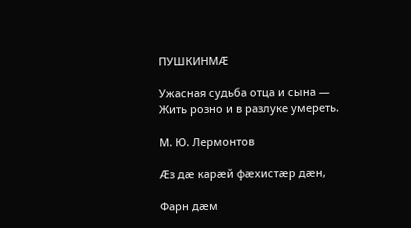ПУШКИНМÆ

Ужасная судьба отца и сына —
Жить розно и в разлуке умереть.

М. Ю. Лермонтов

Æз дæ карæй фæхистæр дæн,

Фарн дæм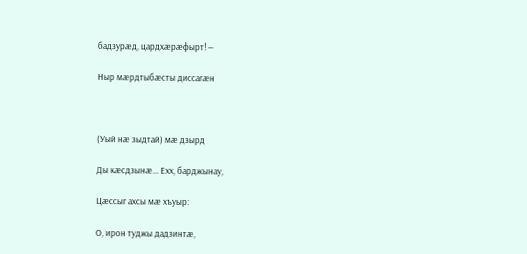бадзурæд, цардхæрæфырт! —

Ныр мæрдтыбæсты диссагæн



(Уый нæ зыдтай) мæ дзырд

Ды кæсдзынæ... Ехх, барджынау,

Цæссыг ахсы мæ хъуыр:

О, ирон туджы дадзинтæ,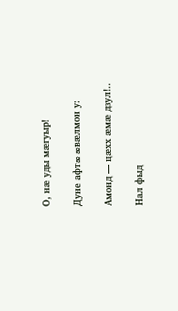О, нæ уды мæгуыр!

Дуне афтæ æвæлмон у:

Амонд — цæхх æмæ дзул!..

Нал фыд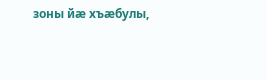зоны йæ хъæбулы,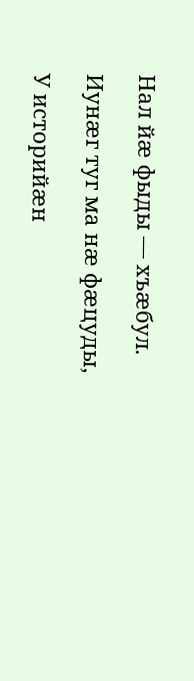Нал йæ фыды — хъæбул.

Иунæг туг ма нæ фæцуды,

У историйæн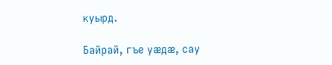куырд.

Байрай, гъе уæдæ, сау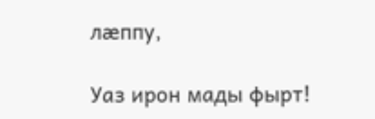лæппу,

Уаз ирон мады фырт!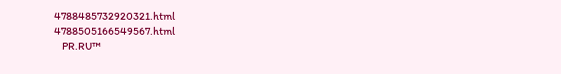4788485732920321.html
4788505166549567.html
    PR.RU™